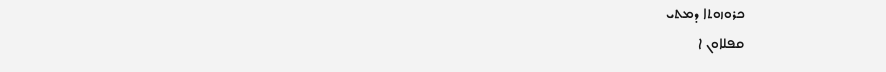ܟܪܘܙܘܬܐ ܕܡܬܝ
ܩܦܠܐܘܢ ܐ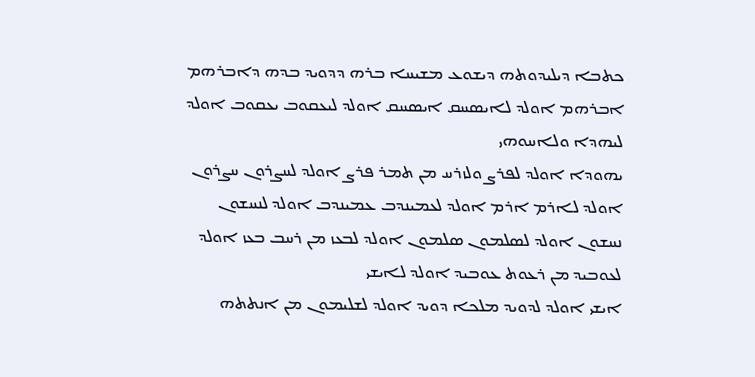ܟܬܒܐ ܕܝܠܝܕܘܬܗ ܕܝܫܘܥ ܡܫܝܚܐ ܒܪܗ ܕܕܘܝܕ ܒܕܗ ܕܐܒܪܗܡ
ܐܒܪܗܡ ܐܘܠܕ ܠܐܝܣܚܩ ܐܝܣܚܩ ܐܘܠܕ ܠܝܥܩܘܒ ܝܥܩܘܒ ܐܘܠܕ ܠܝܗܕܐ ܘܠܐܚܘܗܝ
ܝܗܘܕܐ ܐܘܠܕ ܠܦܪܨ ܘܠܙܪܚ ܡܢ ܬܡܪ ܦܪܨ ܐܘܠܕ ܠܚܨܪܘܢ ܚܨܪܘܢ ܐܘܠܕ ܠܐܪܡ ܐܪܡ ܐܘܠܕ ܠܥܡܝܢܕܒ ܥܡܝܢܕܒ ܐܘܠܕ ܠܢܚܫܘܢ ܢܚܫܘܢ ܐܘܠܕ ܠܣܠܡܘܢ ܣܠܡܘܢ ܐܘܠܕ ܠܒܥܙ ܡܢ ܪܚܒ ܒܥܙ ܐܘܠܕ ܠܥܘܒܝܕ ܡܢ ܪܥܘܬ ܥܘܒܝܕ ܐܘܠܕ ܠܐܝܫܝ
ܐܝܫܝ ܐܘܠܕ ܠܕܘܝܕ ܡܠܟܐ ܕܘܝܕ ܐܘܠܕ ܠܫܠܝܡܘܢ ܡܢ ܐܢܬܬܗ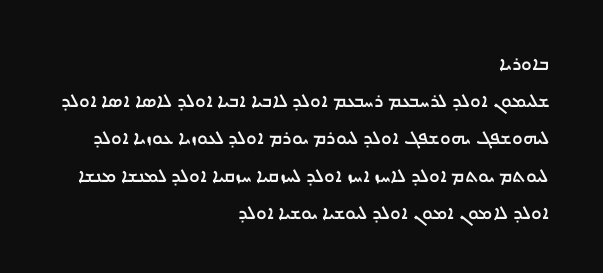ܒܐܘܪܝܐ
ܫܠܝܡܘܢ ܐܘܠܕ ܠܪܚܒܥܡ ܪܚܒܥܡ ܐܘܠܕ ܠܐܒܝܐ ܐܒܝܐ ܐܘܠܕ ܠܐܣܐ ܐܣܐ ܐܘܠܕ ܠܝܗܘܫܦܓ ܝܗܘܫܦܓ ܐܘܠܕ ܠܝܘܪܡ ܝܘܪܡ ܐܘܠܕ ܠܥܘܙܝܐ ܥܘܙܝܐ ܐܘܠܕ ܠܝܘܬܡ ܝܘܬܡ ܐܘܠܕ ܠܐܚܙ ܐܚܙ ܐܘܠܕ ܠܚܙܩܝܐ ܚܙܩܝܐ ܐܘܠܕ ܠܡܢܫܐ ܡܢܫܐ ܐܘܠܕ ܠܐܡܘܢ ܐܡܘܢ ܐܘܠܕ ܠܝܘܫܝܐ ܝܘܫܝܐ ܐܘܠܕ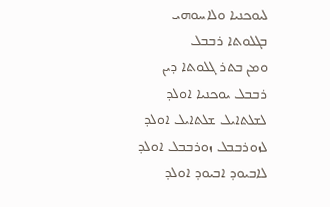ܠܝܘܟܢܝܐ ܘܠܐܚܘܗܝ
ܒܓܠܘܬܐ ܪܒܒܠ
ܘܡܢ ܒܬܪ ܓܠܘܬܐ ܕܝܢ ܪܒܒܠ ܝܘܟܢܝܐ ܐܘܠܕ ܠܫܠܬܐܝܠ ܫܠܬܐܝܠ ܐܘܠܕ ܠܙܘܪܒܒܠ ܙܘܪܒܒܠ ܐܘܠܕ ܠܐܒܝܘܕ ܐܒܝܘܕ ܐܘܠܕ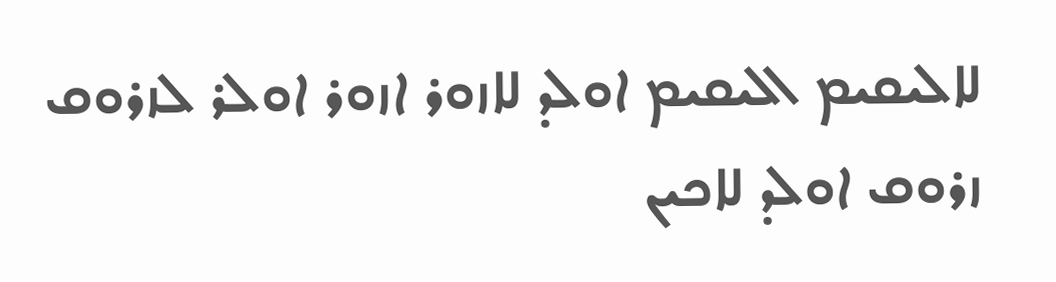ܠܐܠܝܩܝܡ ܐܠܝܩܝܡ ܐܘܠܕ ܠܐܙܘܪ ܐܙܘܪ ܐܘܠܪ ܠܙܪܘܩ
ܙܪܘܩ ܐܘܠܕ ܠܐܟܝܢ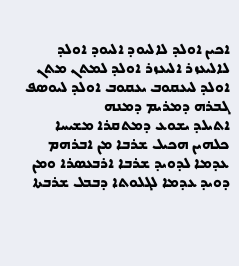ܐܟܝܢ ܐܘܠܕ ܠܐܠܝܘܕ ܐܠܝܘܕ ܐܘܠܕ ܠܐܠܝܥܙܪ ܐܠܝܥܙܪ ܐܘܠܕ ܠܡܬܢ ܡܬܢ ܐܘܠܕ ܠܝܥܩܘܒ ܝܥܩܘܒ ܐܘܠܕ ܠܝܘܣܦ ܓܒܪܗ ܕܡܪܝܡ ܕܡܢܗ
ܐܬܝܠܕ ܝܫܘܥ ܕܡܬܩܪܐ ܡܫܝܚܐ
ܟܠܗܝܢ ܗܟܝܠ ܫܪܒܐ ܡܢ ܐܒܪܗܡ ܥܕܡܐ ܠܕܘܝܕ ܫܪܒܐ ܐܪܒܥܣܪܐ ܘܡܢ ܕܘܝܕ ܥܕܡܐ ܠܓܠܘܬܐ ܕܒܒܠ ܫܪܒܬܐ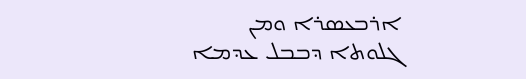ܐܪܒܥܣܪܐ ܘܡܢ ܓܠܘܬܐ ܕܒܒܠ ܥܕܡܐ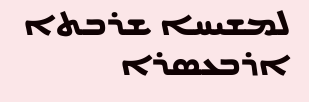ܠܡܫܝܚܐ ܫܪܒܬܐ ܐܪܒܥܣܪܐ